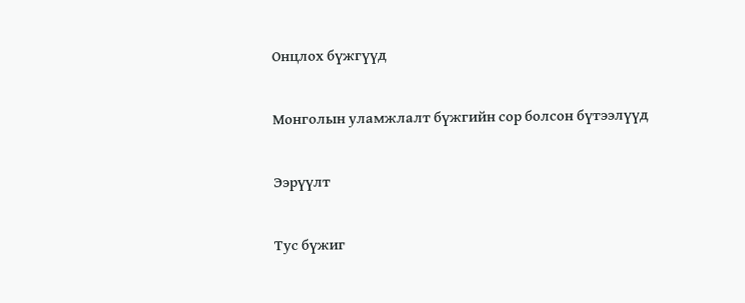Онцлох бүжгүүд

Монголын уламжлалт бүжгийн сор болсон бүтээлүүд

Ээрүүлт

Тус бүжиг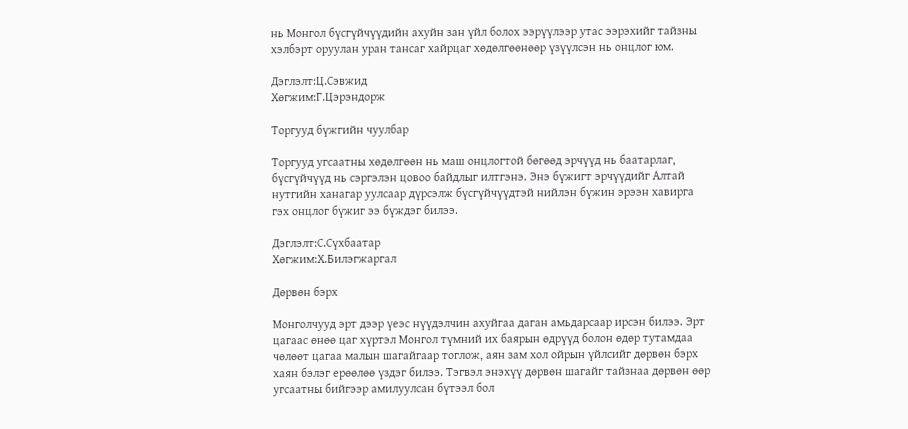нь Монгол бүсгүйчүүдийн ахуйн зан үйл болох ээрүүлээр утас ээрэхийг тайзны хэлбэрт оруулан уран тансаг хайрцаг хөдөлгөөнөөр үзүүлсэн нь онцлог юм.

Дэглэлт:Ц.Сэвжид
Хөгжим:Г.Цэрэндорж

Торгууд бүжгийн чуулбар

Торгууд угсаатны хөдөлгөөн нь маш онцлогтой бөгөөд эрчүүд нь баатарлаг, бүсгүйчүүд нь сэргэлэн цовоо байдлыг илтгэнэ. Энэ бүжигт эрчүүдийг Алтай нутгийн ханагар уулсаар дүрсэлж бүсгүйчүүдтэй нийлэн бүжин эрээн хавирга гэх онцлог бүжиг ээ бүждэг билээ.

Дэглэлт:С.Сүхбаатар
Хөгжим:Х.Билэгжаргал

Дөрвөн бэрх

Монголчууд эрт дээр үеэс нүүдэлчин ахуйгаа даган амьдарсаар ирсэн билээ. Эрт цагаас өнөө цаг хүртэл Монгол түмний их баярын өдрүүд болон өдөр тутамдаа чөлөөт цагаа малын шагайгаар тоглож, аян зам хол ойрын үйлсийг дөрвөн бэрх хаян бэлэг ерөөлөө үздэг билээ. Тэгвэл энэхүү дөрвөн шагайг тайзнаа дөрвөн өөр угсаатны бийгээр амилуулсан бүтээл бол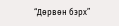“Дөрвөн бэрх”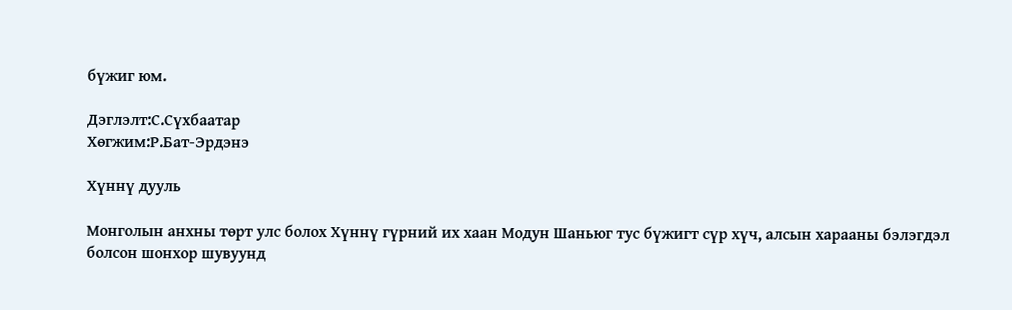бүжиг юм.

Дэглэлт:С.Сүхбаатар
Хөгжим:Р.Бат-Эрдэнэ

Хүннү дууль

Монголын анхны төрт улс болох Хүннү гүрний их хаан Модун Шаньюг тус бүжигт сүр хүч, алсын харааны бэлэгдэл болсон шонхор шувуунд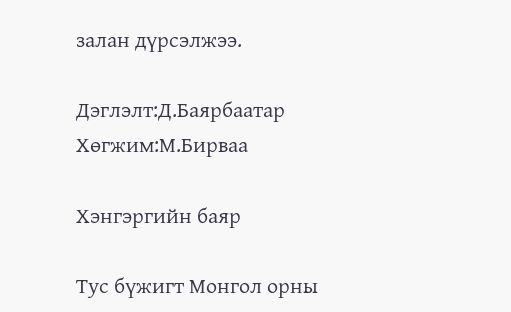залан дүрсэлжээ.

Дэглэлт:Д.Баярбаатар
Хөгжим:М.Бирваа

Хэнгэргийн баяр

Тус бүжигт Монгол орны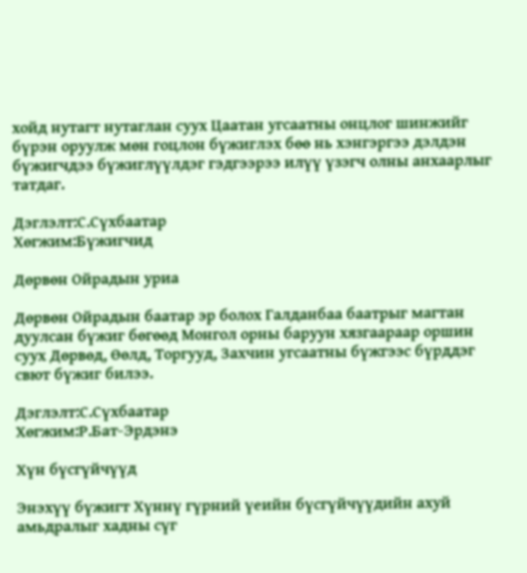хойд нутагт нутаглан суух Цаатан угсаатны онцлог шинжийг бүрэн оруулж мөн гоцлон бүжиглэх бөө нь хэнгэргээ дэлдэн бүжигчдээ бүжиглүүлдэг гэдгээрээ илүү үзэгч олны анхаарлыг татдаг.

Дэглэлт:С.Сүхбаатар
Хөгжим:Бүжигчид

Дөрвөн Ойрадын уриа

Дөрвөн Ойрадын баатар эр болох Галданбаа баатрыг магтан дуулсан бүжиг бөгөөд Монгол орны баруун хязгаараар оршин суух Дөрвөд, Өөлд, Торгууд, Захчин угсаатны бүжгээс бүрддэг свют бүжиг билээ.

Дэглэлт:С.Сүхбаатар
Хөгжим:Р.Бат-Эрдэнэ

Хүн бүсгүйчүүд

Энэхүү бүжигт Хүннү гүрний үеийн бүсгүйчүүдийн ахуй амьдралыг хадны сүг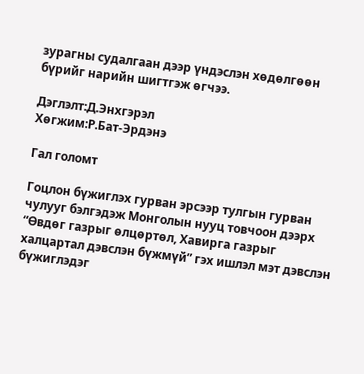зурагны судалгаан дээр үндэслэн хөдөлгөөн бүрийг нарийн шигтгэж өгчээ.

Дэглэлт:Д.Энхгэрэл
Хөгжим:Р.Бат-Эрдэнэ

Гал голомт

Гоцлон бүжиглэх гурван эрсээр тулгын гурван чулууг бэлгэдэж Монголын нууц товчоон дээрх “Өвдөг газрыг өлцөртөл, Хавирга газрыг халцартал дэвслэн бүжмүй” гэх ишлэл мэт дэвслэн бүжиглэдэг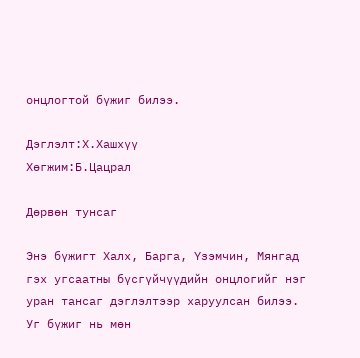онцлогтой бүжиг билээ.

Дэглэлт:Х.Хашхүү
Хөгжим:Б.Цацрал

Дөрвөн тунсаг

Энэ бүжигт Халх, Барга, Үзэмчин, Мянгад гэх угсаатны бүсгүйчүүдийн онцлогийг нэг уран тансаг дэглэлтээр харуулсан билээ. Уг бүжиг нь мөн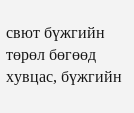свют бүжгийн төрөл бөгөөд хувцас, бүжгийн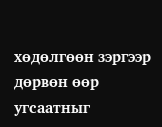хөдөлгөөн зэргээр дөрвөн өөр угсаатныг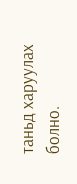таньд харуулах болно.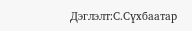Дэглэлт:С.Сүхбаатар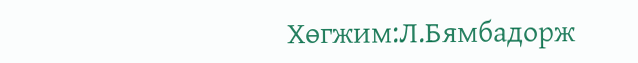Хөгжим:Л.Бямбадорж